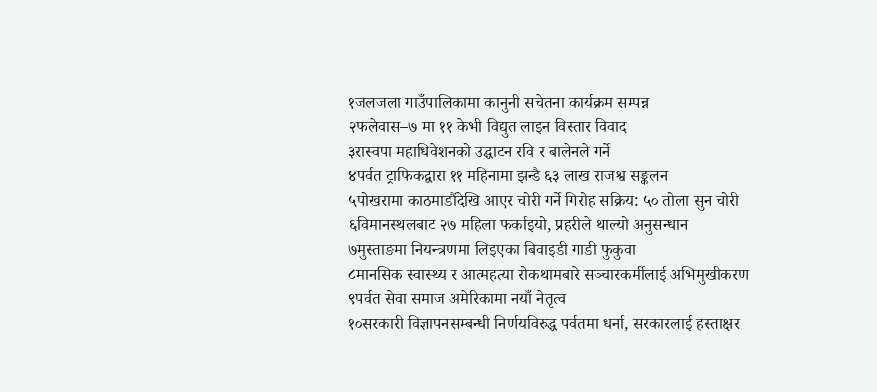१जलजला गाउँपालिकामा कानुनी सचेतना कार्यक्रम सम्पन्न
२फलेवास–७ मा ११ केभी विद्युत लाइन विस्तार विवाद
३रास्वपा महाधिवेशनको उद्घाटन रवि र बालेनले गर्ने
४पर्वत ट्राफिकद्वारा ११ महिनामा झन्डै ६३ लाख राजश्व सङ्कलन
५पोखरामा काठमाडौंदेखि आएर चोरी गर्ने गिरोह सक्रिय: ५० तोला सुन चोरी
६विमानस्थलबाट २७ महिला फर्काइयो, प्रहरीले थाल्यो अनुसन्धान
७मुस्ताङमा नियन्त्रणमा लिइएका बिवाइडी गाडी फुकुवा
८मानसिक स्वास्थ्य र आत्महत्या रोकथामबारे सञ्चारकर्मीलाई अभिमुखीकरण
९पर्वत सेवा समाज अमेरिकामा नयाँ नेतृत्व
१०सरकारी विज्ञापनसम्बन्धी निर्णयविरुद्ध पर्वतमा धर्ना, सरकारलाई हस्ताक्षर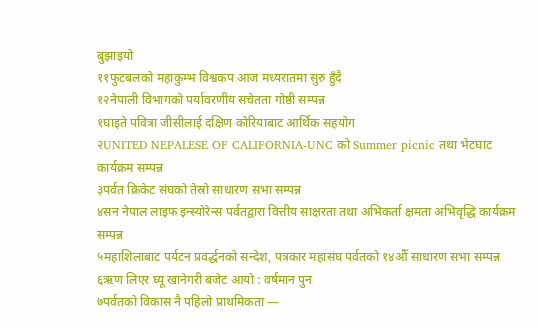बुझाइयो
११फुटबलको महाकुम्भ विश्वकप आज मध्यरातमा सुरु हुँदै
१२नेपाली विभागको पर्यावरणीय सचेतता गोष्ठी सम्पन्न
१घाइते पवित्रा जीसीलाई दक्षिण कोरियाबाट आर्थिक सहयोग
२UNITED NEPALESE OF CALIFORNIA-UNC को Summer picnic तथा भेटघाट कार्यक्रम सम्पन्न
३पर्वत क्रिकेट संघको तेस्रो साधारण सभा सम्पन्न
४सन नेपाल लाइफ इन्स्योरेन्स पर्वतद्वारा वित्तीय साक्षरता तथा अभिकर्ता क्षमता अभिवृद्धि कार्यक्रम सम्पन्न
५महाशिलाबाट पर्यटन प्रवर्द्धनको सन्देश, पत्रकार महासंघ पर्वतको १४औँ साधारण सभा सम्पन्न
६ऋण लिएर घ्यू खानेगरी बजेट आयो : वर्षमान पुन
७पर्वतको विकास नै पहिलो प्राथमिकता —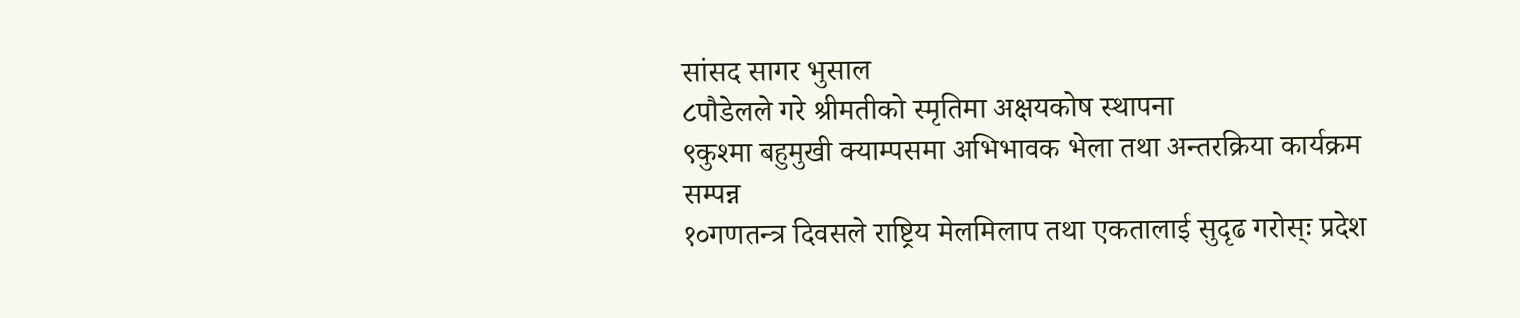सांसद सागर भुसाल
८पौडेलले गरे श्रीमतीको स्मृतिमा अक्षयकोष स्थापना
९कुश्मा बहुमुखी क्याम्पसमा अभिभावक भेला तथा अन्तरक्रिया कार्यक्रम सम्पन्न
१०गणतन्त्र दिवसले राष्ट्रिय मेलमिलाप तथा एकतालाई सुदृढ गरोस्ः प्रदेश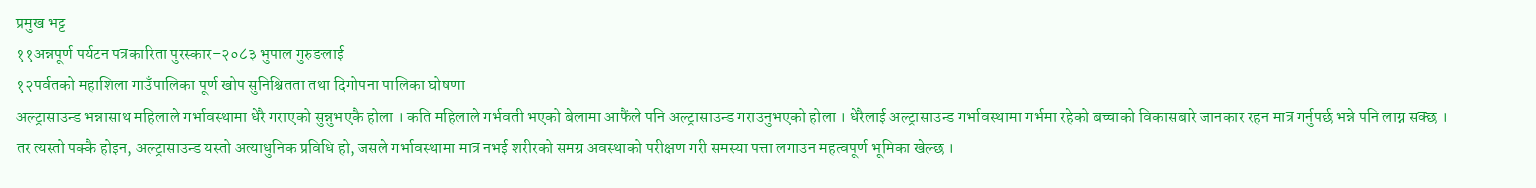प्रमुख भट्ट
११अन्नपूर्ण पर्यटन पत्रकारिता पुरस्कार–२०८३ भुपाल गुरुङलाई
१२पर्वतको महाशिला गाउँपालिका पूर्ण खोप सुनिश्चितता तथा दिगोपना पालिका घोषणा
अल्ट्रासाउन्ड भन्नासाथ महिलाले गर्भावस्थामा धेरै गराएको सुन्नुभएकै होला । कति महिलाले गर्भवती भएको बेलामा आफैंले पनि अल्ट्रासाउन्ड गराउनुभएको होला । धेरैलाई अल्ट्रासाउन्ड गर्भावस्थामा गर्भमा रहेको बच्चाको विकासबारे जानकार रहन मात्र गर्नुपर्छ भन्ने पनि लाग्न सक्छ ।
तर त्यस्तो पक्कै होइन, अल्ट्रासाउन्ड यस्तो अत्याधुनिक प्रविधि हो, जसले गर्भावस्थामा मात्र नभई शरीरको समग्र अवस्थाको परीक्षण गरी समस्या पत्ता लगाउन महत्वपूर्ण भूमिका खेल्छ ।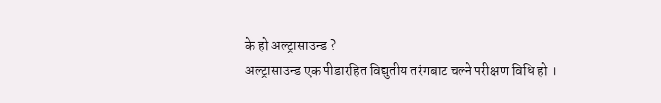के हो अल्ट्रासाउन्ड ?
अल्ट्रासाउन्ड एक पीडारहित विद्युतीय तरंगबाट चल्ने परीक्षण विधि हो ।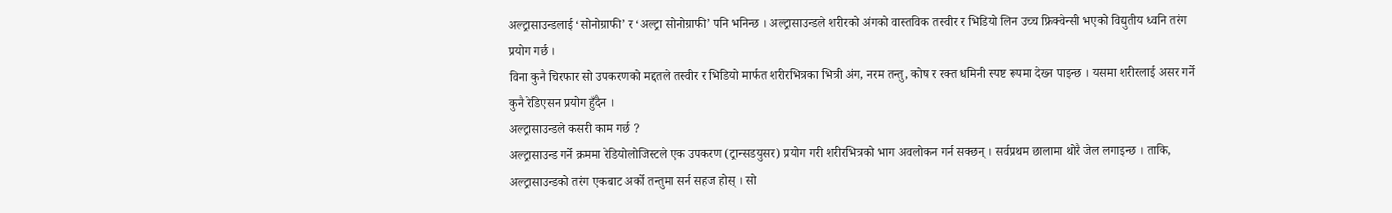अल्ट्रासाउन्डलाई ‘सोनोग्राफी’ र ‘अल्ट्रा सोनोग्राफी’ पनि भनिन्छ । अल्ट्रासाउन्डले शरीरको अंगको वास्तविक तस्वीर र भिडियो लिन उच्च फ्रिक्वेन्सी भएको विद्युतीय ध्वनि तरंग प्रयोग गर्छ ।
विना कुनै चिरफार सो उपकरणको मद्दतले तस्वीर र भिडियो मार्फत शरीरभित्रका भित्री अंग, नरम तन्तु, कोष र रक्त धमिनी स्पष्ट रूपमा देख्न पाइन्छ । यसमा शरीरलाई असर गर्ने कुनै रेडिएसन प्रयोग हुँदैन ।
अल्ट्रासाउन्डले कसरी काम गर्छ ?
अल्ट्रासाउन्ड गर्ने क्रममा रेडियोलोजिस्टले एक उपकरण (ट्रान्सडयुसर) प्रयोग गरी शरीरभित्रको भाग अवलोकन गर्न सक्छन् । सर्वप्रथम छालामा थोरै जेल लगाइन्छ । ताकि, अल्ट्रासाउन्डको तरंग एकबाट अर्को तन्तुमा सर्न सहज होस् । सो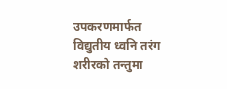उपकरणमार्फत विद्युतीय ध्वनि तरंग शरीरको तन्तुमा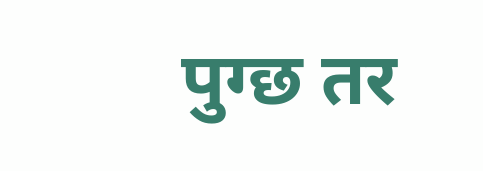पुग्छ तर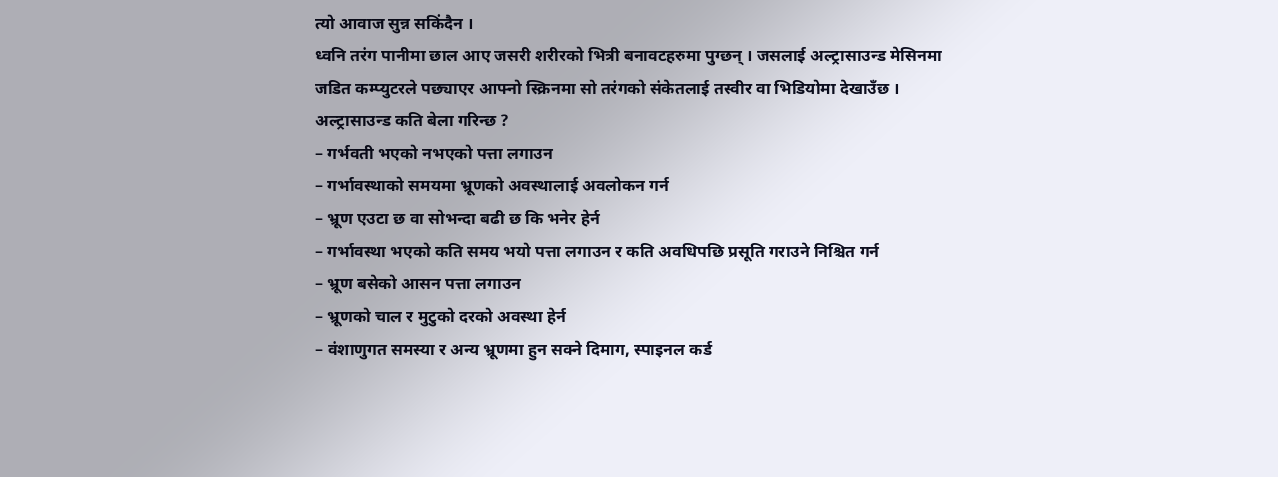त्यो आवाज सुन्न सकिंदैन ।
ध्वनि तरंग पानीमा छाल आए जसरी शरीरको भित्री बनावटहरुमा पुग्छन् । जसलाई अल्ट्रासाउन्ड मेसिनमा जडित कम्प्युटरले पछ्याएर आफ्नो स्क्रिनमा सो तरंगको संकेतलाई तस्वीर वा भिडियोमा देखाउँछ ।
अल्ट्रासाउन्ड कति बेला गरिन्छ ?
– गर्भवती भएको नभएको पत्ता लगाउन
– गर्भावस्थाको समयमा भ्रूणको अवस्थालाई अवलोकन गर्न
– भ्रूण एउटा छ वा सोभन्दा बढी छ कि भनेर हेर्न
– गर्भावस्था भएको कति समय भयो पत्ता लगाउन र कति अवधिपछि प्रसूति गराउने निश्चित गर्न
– भ्रूण बसेको आसन पत्ता लगाउन
– भ्रूणको चाल र मुटुको दरको अवस्था हेर्न
– वंशाणुगत समस्या र अन्य भ्रूणमा हुन सक्ने दिमाग, स्पाइनल कर्ड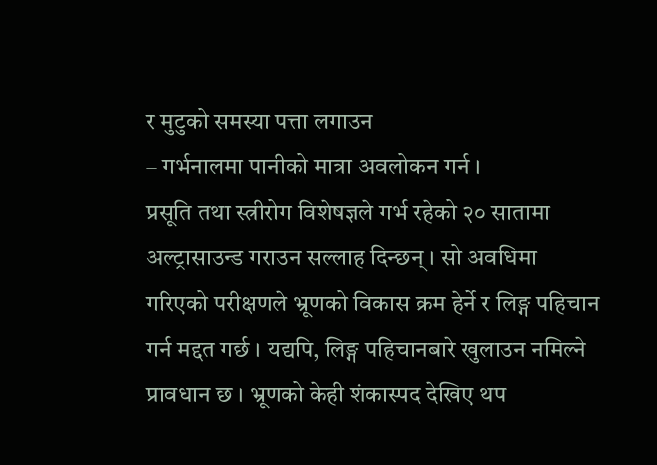र मुटुको समस्या पत्ता लगाउन
– गर्भनालमा पानीको मात्रा अवलोकन गर्न ।
प्रसूति तथा स्त्रीरोग विशेषज्ञले गर्भ रहेको २० सातामा अल्ट्रासाउन्ड गराउन सल्लाह दिन्छन् । सो अवधिमा गरिएको परीक्षणले भ्रूणको विकास क्रम हेर्ने र लिङ्ग पहिचान गर्न मद्दत गर्छ । यद्यपि, लिङ्ग पहिचानबारे खुलाउन नमिल्ने प्रावधान छ । भ्रूणको केही शंकास्पद देखिए थप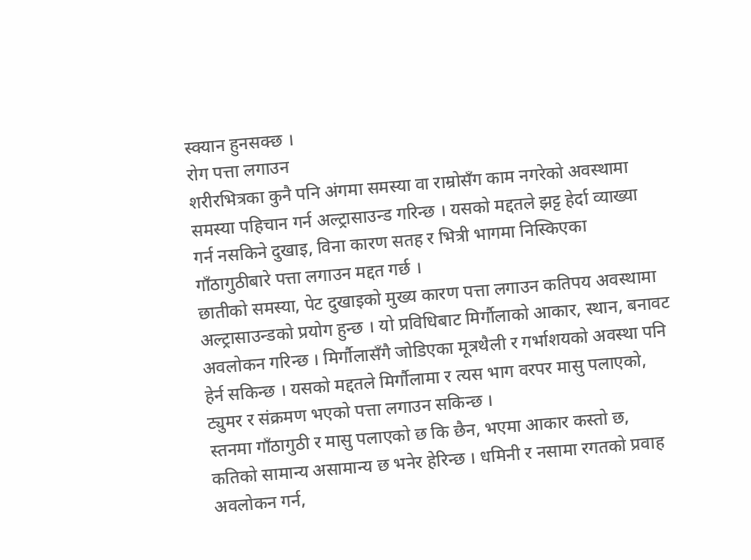स्क्यान हुनसक्छ ।
रोग पत्ता लगाउन
शरीरभित्रका कुनै पनि अंगमा समस्या वा राम्रोसँग काम नगरेको अवस्थामा समस्या पहिचान गर्न अल्ट्रासाउन्ड गरिन्छ । यसको मद्दतले झट्ट हेर्दा व्याख्या गर्न नसकिने दुखाइ, विना कारण सतह र भित्री भागमा निस्किएका गाँठागुठीबारे पत्ता लगाउन मद्दत गर्छ ।
छातीको समस्या, पेट दुखाइको मुख्य कारण पत्ता लगाउन कतिपय अवस्थामा अल्ट्रासाउन्डको प्रयोग हुन्छ । यो प्रविधिबाट मिर्गौलाको आकार, स्थान, बनावट अवलोकन गरिन्छ । मिर्गौलासँगै जोडिएका मूत्रथैली र गर्भाशयको अवस्था पनि हेर्न सकिन्छ । यसको मद्दतले मिर्गौलामा र त्यस भाग वरपर मासु पलाएको, ट्युमर र संक्रमण भएको पत्ता लगाउन सकिन्छ ।
स्तनमा गाँठागुठी र मासु पलाएको छ कि छैन, भएमा आकार कस्तो छ, कतिको सामान्य असामान्य छ भनेर हेरिन्छ । धमिनी र नसामा रगतको प्रवाह अवलोकन गर्न,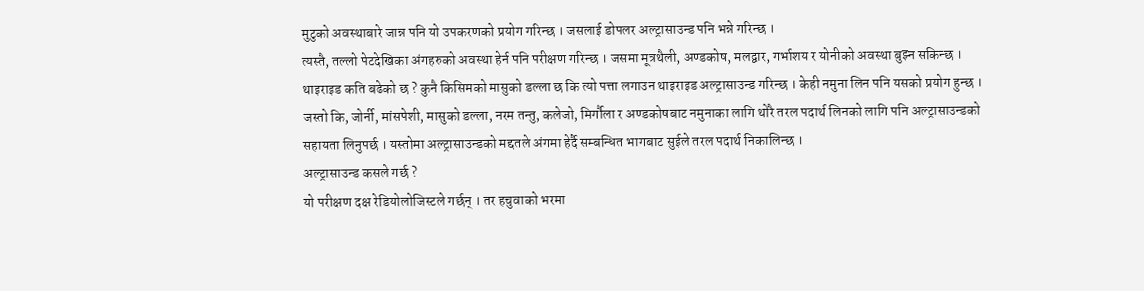मुटुको अवस्थाबारे जान्न पनि यो उपकरणको प्रयोग गरिन्छ । जसलाई डोपलर अल्ट्रासाउन्ड पनि भन्ने गरिन्छ ।
त्यस्तै, तल्लो पेटदेखिका अंगहरुको अवस्था हेर्न पनि परीक्षण गरिन्छ । जसमा मूत्रथैली, अण्डकोष, मलद्वार, गर्भाशय र योनीको अवस्था बुझ्न सकिन्छ ।
थाइराइड कति बढेको छ ? कुनै किसिमको मासुको डल्ला छ कि त्यो पत्ता लगाउन थाइराइड अल्ट्रासाउन्ड गरिन्छ । केही नमुना लिन पनि यसको प्रयोग हुन्छ । जस्तो कि, जोर्नी, मांसपेशी, मासुको डल्ला, नरम तन्तु, कलेजो, मिर्गौला र अण्डकोषबाट नमुनाका लागि थोरै तरल पदार्थ लिनको लागि पनि अल्ट्रासाउन्डको सहायता लिनुपर्छ । यस्तोमा अल्ट्रासाउन्डको मद्दतले अंगमा हेर्दै सम्बन्धित भागबाट सुईले तरल पदार्थ निकालिन्छ ।
अल्ट्रासाउन्ड कसले गर्छ ?
यो परीक्षण दक्ष रेडियोलोजिस्टले गर्छन् । तर हचुवाको भरमा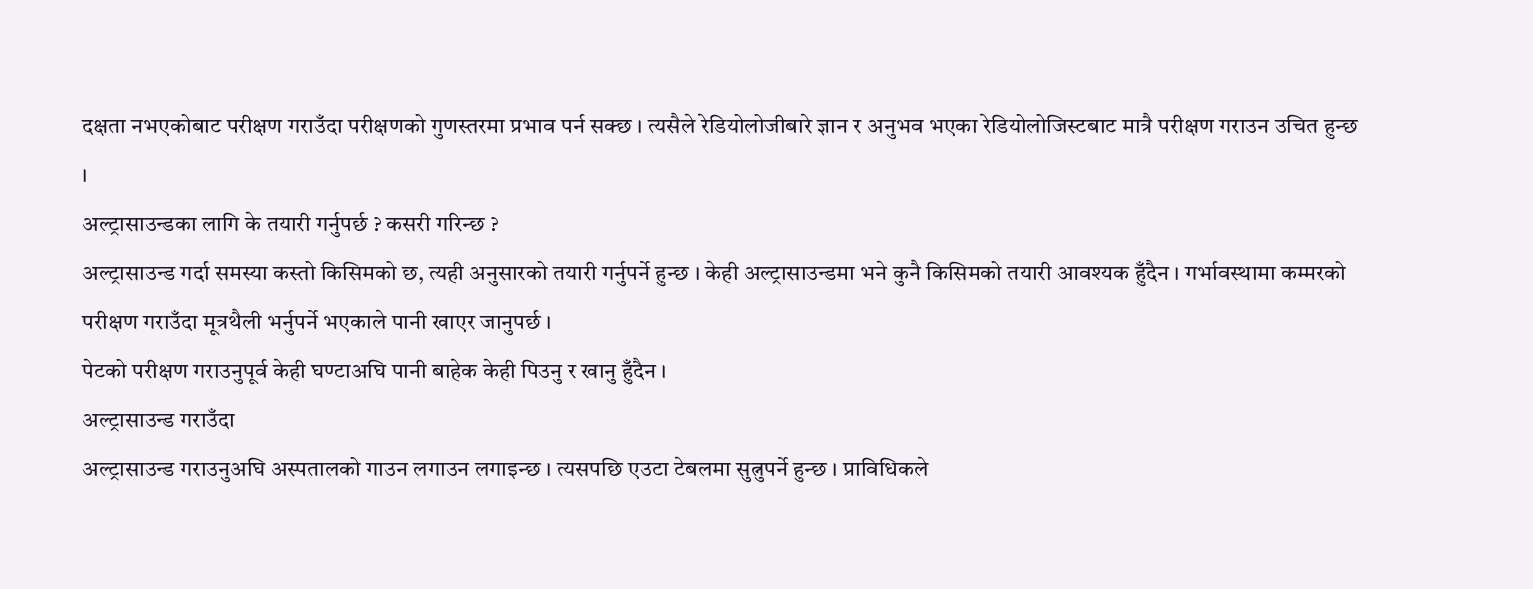दक्षता नभएकोबाट परीक्षण गराउँदा परीक्षणको गुणस्तरमा प्रभाव पर्न सक्छ । त्यसैले रेडियोलोजीबारे ज्ञान र अनुभव भएका रेडियोलोजिस्टबाट मात्रै परीक्षण गराउन उचित हुन्छ ।
अल्ट्रासाउन्डका लागि के तयारी गर्नुपर्छ ? कसरी गरिन्छ ?
अल्ट्रासाउन्ड गर्दा समस्या कस्तो किसिमको छ, त्यही अनुसारको तयारी गर्नुपर्ने हुन्छ । केही अल्ट्रासाउन्डमा भने कुनै किसिमको तयारी आवश्यक हुँदैन । गर्भावस्थामा कम्मरको परीक्षण गराउँदा मूत्रथैली भर्नुपर्ने भएकाले पानी खाएर जानुपर्छ ।
पेटको परीक्षण गराउनुपूर्व केही घण्टाअघि पानी बाहेक केही पिउनु र खानु हुँदैन ।
अल्ट्रासाउन्ड गराउँदा
अल्ट्रासाउन्ड गराउनुअघि अस्पतालको गाउन लगाउन लगाइन्छ । त्यसपछि एउटा टेबलमा सुत्नुपर्ने हुन्छ । प्राविधिकले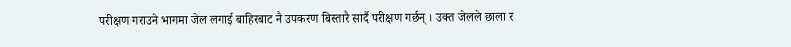परीक्षण गराउने भागमा जेल लगाई बाहिरबाट नै उपकरण बिस्तारै सार्दै परीक्षण गर्छन् । उक्त जेलले छाला र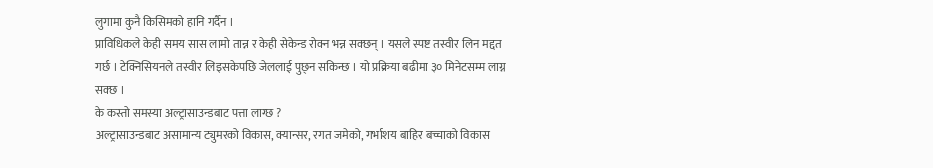लुगामा कुनै किसिमको हानि गर्दैन ।
प्राविधिकले केही समय सास लामो तान्न र केही सेकेन्ड रोक्न भन्न सक्छन् । यसले स्पष्ट तस्वीर लिन मद्दत गर्छ । टेक्निसियनले तस्वीर लिइसकेपछि जेललाई पुछ्न सकिन्छ । यो प्रक्रिया बढीमा ३० मिनेटसम्म लाग्न सक्छ ।
के कस्तो समस्या अल्ट्रासाउन्डबाट पत्ता लाग्छ ?
अल्ट्रासाउन्डबाट असामान्य ट्युमरको विकास, क्यान्सर, रगत जमेको, गर्भाशय बाहिर बच्चाको विकास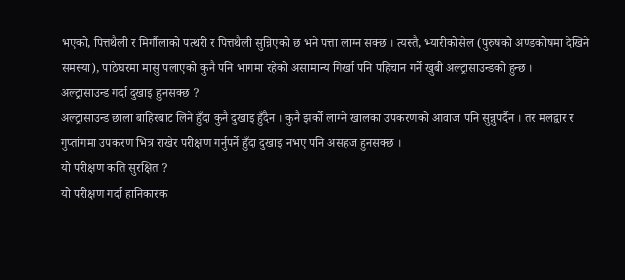भएको, पित्तथैली र मिर्गौलाको पत्थरी र पित्तथैली सुन्निएको छ भने पत्ता लाग्न सक्छ । त्यस्तै, भ्यारीकोसेल (पुरुषको अण्डकोषमा देखिने समस्या), पाठेघरमा मासु पलाएको कुनै पनि भागमा रहेको असामान्य गिर्खा पनि पहिचान गर्ने खुबी अल्ट्रासाउन्डको हुन्छ ।
अल्ट्रासाउन्ड गर्दा दुखाइ हुनसक्छ ?
अल्ट्रासाउन्ड छाला बाहिरबाट लिने हुँदा कुनै दुखाइ हुँदैन । कुनै झर्को लाग्ने खालका उपकरणको आवाज पनि सुन्नुपर्दैन । तर मलद्वार र गुप्तांगमा उपकरण भित्र राखेर परीक्षण गर्नुपर्ने हुँदा दुखाइ नभए पनि असहज हुनसक्छ ।
यो परीक्षण कति सुरक्षित ?
यो परीक्षण गर्दा हानिकारक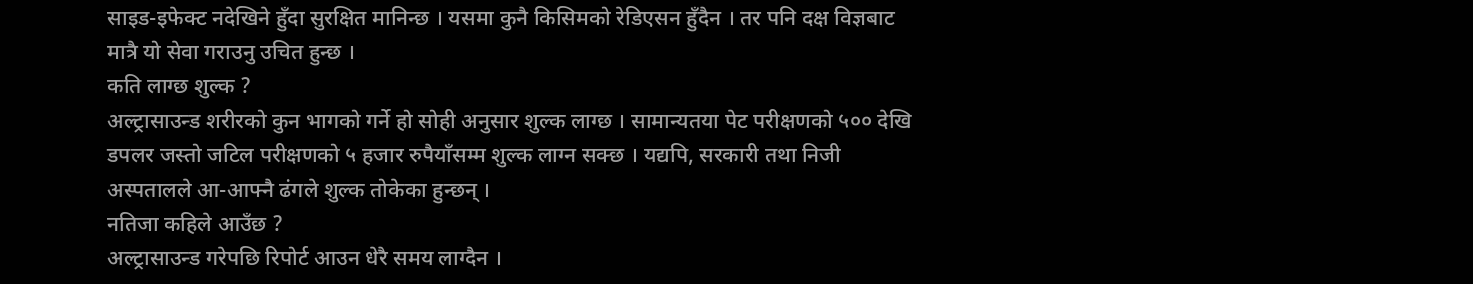साइड-इफेक्ट नदेखिने हुँदा सुरक्षित मानिन्छ । यसमा कुनै किसिमको रेडिएसन हुँदैन । तर पनि दक्ष विज्ञबाट मात्रै यो सेवा गराउनु उचित हुन्छ ।
कति लाग्छ शुल्क ?
अल्ट्रासाउन्ड शरीरको कुन भागको गर्ने हो सोही अनुसार शुल्क लाग्छ । सामान्यतया पेट परीक्षणको ५०० देखि डपलर जस्तो जटिल परीक्षणको ५ हजार रुपैयाँसम्म शुल्क लाग्न सक्छ । यद्यपि, सरकारी तथा निजी अस्पतालले आ-आफ्नै ढंगले शुल्क तोकेका हुन्छन् ।
नतिजा कहिले आउँछ ?
अल्ट्रासाउन्ड गरेपछि रिपोर्ट आउन धेरै समय लाग्दैन ।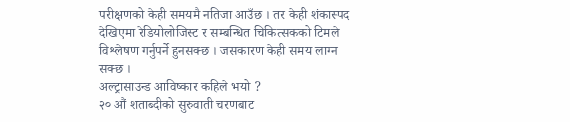परीक्षणको केही समयमै नतिजा आउँछ । तर केही शंकास्पद देखिएमा रेडियोलोजिस्ट र सम्बन्धित चिकित्सकको टिमले विश्लेषण गर्नुपर्ने हुनसक्छ । जसकारण केही समय लाग्न सक्छ ।
अल्ट्रासाउन्ड आविष्कार कहिले भयो ?
२० औं शताब्दीको सुरुवाती चरणबाट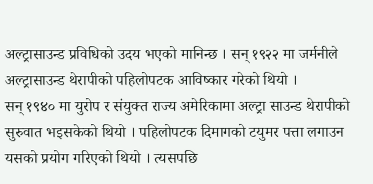अल्ट्रासाउन्ड प्रविधिको उदय भएको मानिन्छ । सन् १९२२ मा जर्मनीले अल्ट्रासाउन्ड थेरापीको पहिलोपटक आविष्कार गरेको थियो ।
सन् १९४० मा युरोप र संयुक्त राज्य अमेरिकामा अल्ट्रा साउन्ड थेरापीको सुरुवात भइसकेको थियो । पहिलोपटक दिमागको टयुमर पत्ता लगाउन यसको प्रयोग गरिएको थियो । त्यसपछि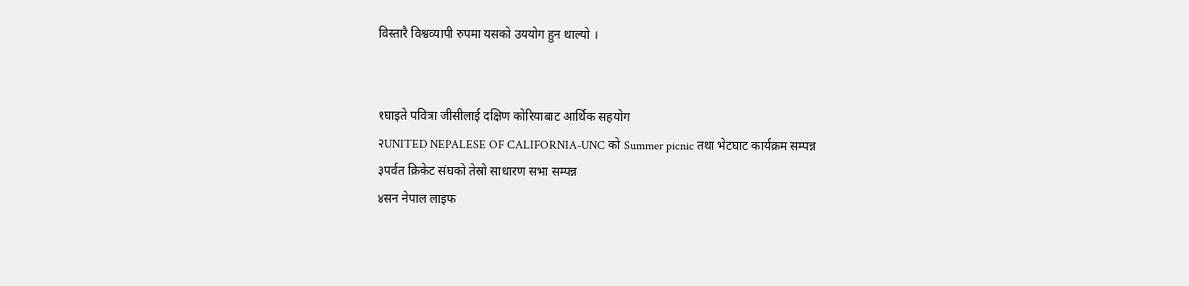विस्तारै विश्वव्यापी रुपमा यसको उययोग हुन थाल्यो ।


१घाइते पवित्रा जीसीलाई दक्षिण कोरियाबाट आर्थिक सहयोग
२UNITED NEPALESE OF CALIFORNIA-UNC को Summer picnic तथा भेटघाट कार्यक्रम सम्पन्न
३पर्वत क्रिकेट संघको तेस्रो साधारण सभा सम्पन्न
४सन नेपाल लाइफ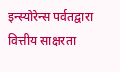इन्स्योरेन्स पर्वतद्वारा वित्तीय साक्षरता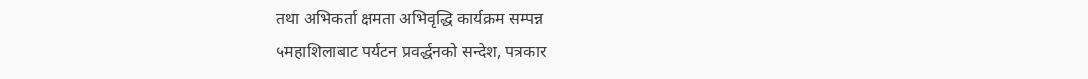तथा अभिकर्ता क्षमता अभिवृद्धि कार्यक्रम सम्पन्न
५महाशिलाबाट पर्यटन प्रवर्द्धनको सन्देश, पत्रकार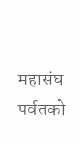महासंघ पर्वतको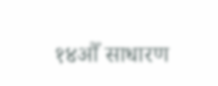१४औँ साधारण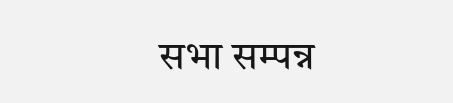सभा सम्पन्न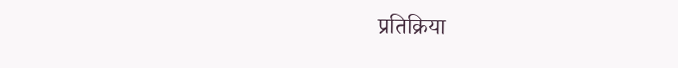प्रतिक्रिया